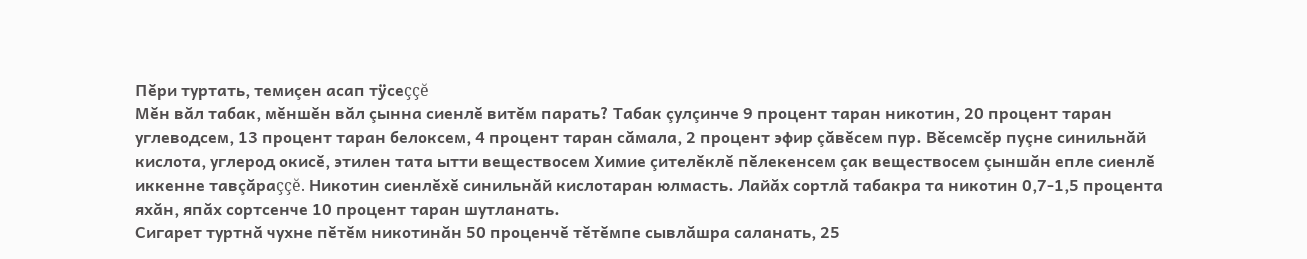Пĕри туртать, темиçен асап тÿсеççĕ
Мĕн вăл табак, мĕншĕн вăл çынна сиенлĕ витĕм парать? Табак çулçинче 9 процент таран никотин, 20 процент таран углеводсем, 13 процент таран белоксем, 4 процент таран сăмала, 2 процент эфир çăвĕсем пур. Вĕсемсĕр пуçне синильнăй кислота, углерод окисĕ, этилен тата ытти веществосем Химие çителĕклĕ пĕлекенсем çак веществосем çыншăн епле сиенлĕ иккенне тавçăраççĕ. Никотин сиенлĕхĕ синильнăй кислотаран юлмасть. Лайăх сортлă табакра та никотин 0,7-1,5 процента яхăн, япăх сортсенче 10 процент таран шутланать.
Сигарет туртнă чухне пĕтĕм никотинăн 50 проценчĕ тĕтĕмпе сывлăшра саланать, 25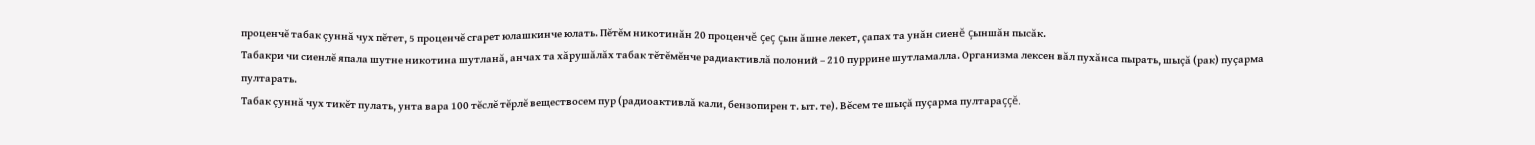проценчĕ табак çуннă чух пĕтет, 5 проценчĕ сгарет юлашкинче юлать. Пĕтĕм никотинăн 20 проценчĕ çеç çын ăшне лекет, çапах та унăн сиенĕ çыншăн пысăк.
Табакри чи сиенлĕ япала шутне никотина шутланă, анчах та хăрушăлăх табак тĕтĕмĕнче радиактивлă полоний – 210 пуррине шутламалла. Организма лексен вăл пухăнса пырать, шыçă (рак) пуçарма пултарать.
Табак çуннă чух тикĕт пулать, унта вара 100 тĕслĕ тĕрлĕ веществосем пур (радиоактивлă кали, бензопирен т. ыт. те). Вĕсем те шыçă пуçарма пултараççĕ.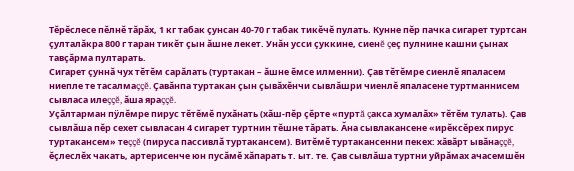Тĕрĕслесе пĕлнĕ тăрăх, 1 кг табак çунсан 40-70 г табак тикĕчĕ пулать. Кунне пĕр пачка сигарет туртсан çулталăкра 800 г таран тикĕт çын ăшне лекет. Унăн усси çуккине, сиенĕ çеç пулнине кашни çынах тавçăрма пултарать.
Сигарет çуннă чух тĕтĕм сарăлать (туртакан – ăшне ĕмсе илменни). Çав тĕтĕмре сиенлĕ япаласем ниепле те тасалмаççĕ. Çавăнпа туртакан çын çывăхĕнчи сывлăшри чиенлĕ япаласене туртманнисем сывласа илеççĕ, ăша яраççĕ.
Уçăлтарман пÿлĕмре пирус тĕтĕмĕ пухăнать (хăш-пĕр çĕрте «пуртă çакса хумалăх» тĕтĕм тулать). Çав сывлăша пĕр сехет сывласан 4 сигарет туртнин тĕшне тăрать. Ăна сывлакансене «ирĕксĕрех пирус туртакансем» теççĕ (пируса пассивлă туртакансем). Витĕмĕ туртакансенни пекех: хăвăрт ывăнаççĕ, ĕçлеслĕх чакать, артерисенче юн пусăмĕ хăпарать т. ыт. те. Çав сывлăша туртни уйрăмах ачасемшĕн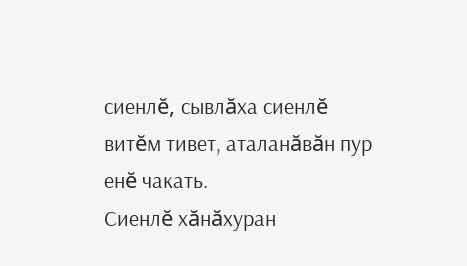сиенлĕ, сывлăха сиенлĕ витĕм тивет, аталанăвăн пур енĕ чакать.
Сиенлĕ хăнăхуран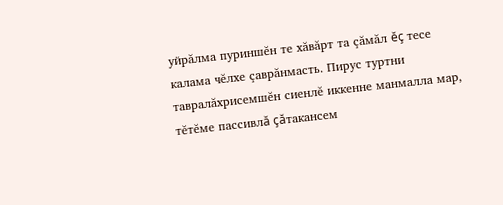уйрăлма пуриншĕн те хăвăрт та çăмăл ĕç тесе калама чĕлхе çаврăнмасть. Пирус туртни тавралăхрисемшĕн сиенлĕ иккенне манмалла мар, тĕтĕме пассивлă çăтакансем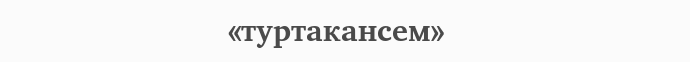«туртакансем»